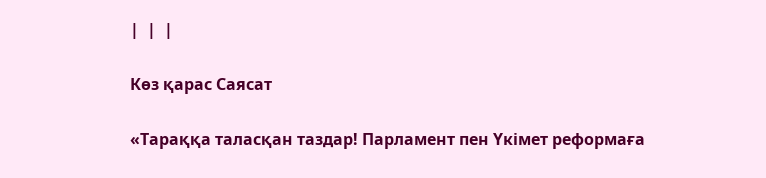|  |  |

Көз қарас Саясат

«Тараққа таласқан таздар! Парламент пен Үкімет реформаға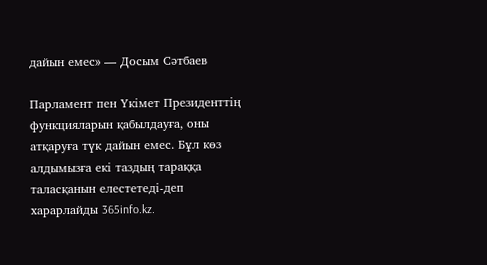дайын емес» — Досым Сәтбаев

Парламент пен Үкімет Президенттің функцияларын қабылдауға, оны атқаруға түк дайын емес. Бұл көз алдымызға екі таздың тараққа таласқанын елестетеді-деп харарлайды 365info.kz.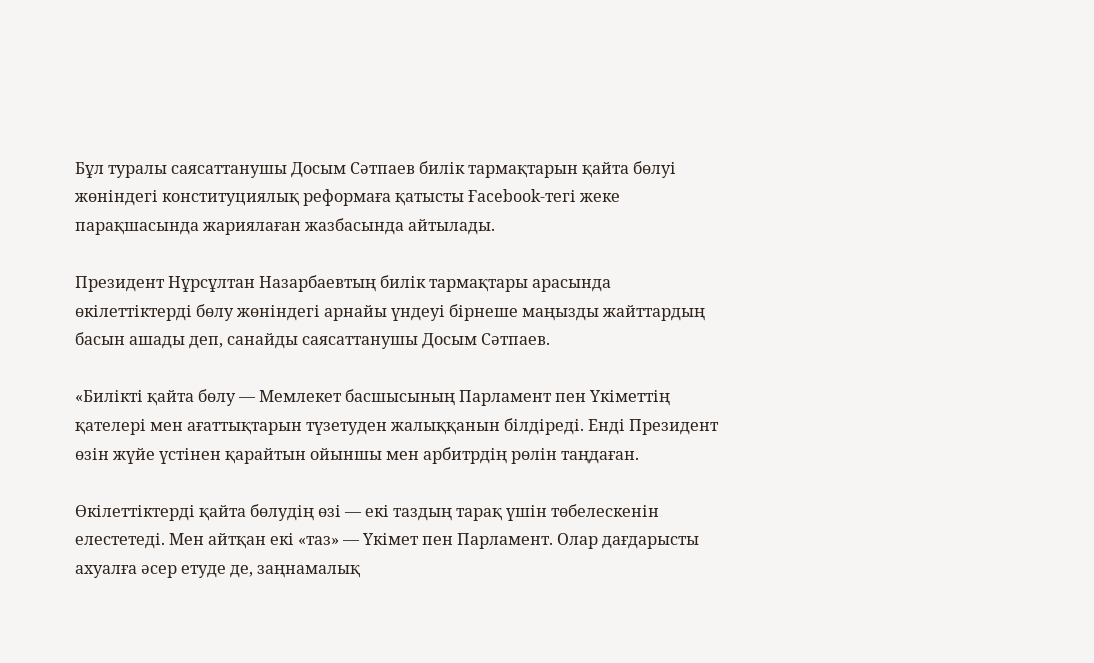Бұл туралы саясаттанушы Досым Сәтпаев билік тармақтарын қайта бөлуі жөніндегі конституциялық реформаға қатысты Ғacebook-тегі жеке парақшасында жариялаған жазбасында айтылады.

Президент Нұрсұлтан Назарбаевтың билік тармақтары арасында өкілеттіктерді бөлу жөніндегі арнайы үндеуі бірнеше маңызды жайттардың басын ашады деп, санайды саясаттанушы Досым Сәтпаев.

«Билікті қайта бөлу — Мемлекет басшысының Парламент пен Үкіметтің қателері мен ағаттықтарын түзетуден жалыққанын білдіреді. Енді Президент өзін жүйе үстінен қарайтын ойыншы мен арбитрдің рөлін таңдаған.

Өкілеттіктерді қайта бөлудің өзі — екі таздың тарақ үшін төбелескенін елестетеді. Мен айтқан екі «таз» — Үкімет пен Парламент. Олар дағдарысты ахуалға әсер етуде де, заңнамалық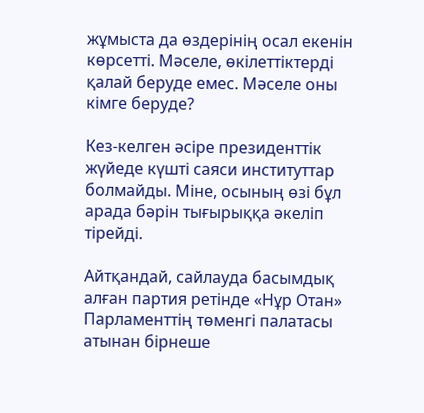жұмыста да өздерінің осал екенін көрсетті. Мәселе, өкілеттіктерді қалай беруде емес. Мәселе оны кімге беруде?

Кез-келген әсіре президенттік жүйеде күшті саяси институттар болмайды. Міне, осының өзі бұл арада бәрін тығырыққа әкеліп тірейді.

Айтқандай, сайлауда басымдық алған партия ретінде «Нұр Отан» Парламенттің төменгі палатасы атынан бірнеше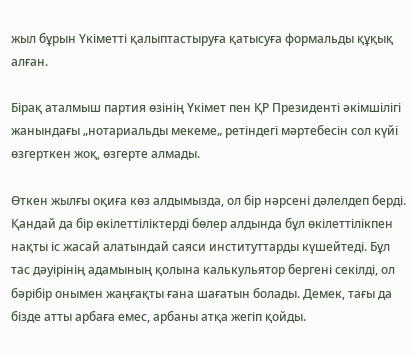жыл бұрын Үкіметті қалыптастыруға қатысуға формальды құқық алған.

Бірақ аталмыш партия өзінің Үкімет пен ҚР Президенті әкімшілігі жанындағы „нотариальды мекеме„ ретіндегі мәртебесін сол күйі өзгерткен жоқ, өзгерте алмады.

Өткен жылғы оқиға көз алдымызда, ол бір нәрсені дәлелдеп берді. Қандай да бір өкілеттіліктерді бөлер алдында бұл өкілеттілікпен нақты іс жасай алатындай саяси институттарды күшейтеді. Бұл тас дәуірінің адамының қолына калькульятор бергені секілді, ол бәрібір онымен жаңғақты ғана шағатын болады. Демек, тағы да бізде атты арбаға емес, арбаны атқа жегіп қойды.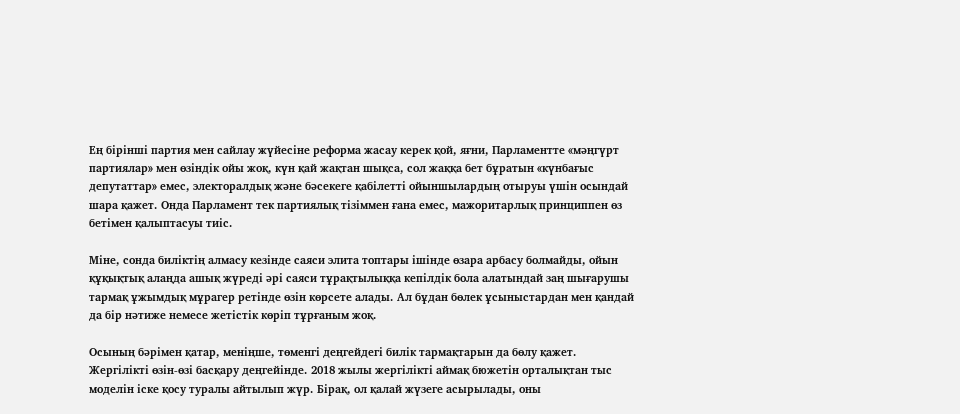Ең бірінші партия мен сайлау жүйесіне реформа жасау керек қой, яғни, Парламентте «мәңгүрт партиялар» мен өзіндік ойы жоқ, күн қай жақтан шықса, сол жаққа бет бұратын «күнбағыс депутаттар» емес, электоралдық және бәсекеге қабілетті ойыншылардың отыруы үшін осындай шара қажет. Онда Парламент тек партиялық тізіммен ғана емес, мажоритарлық принциппен өз бетімен қалыптасуы тиіс.

Міне, сонда биліктің алмасу кезінде саяси элита топтары ішінде өзара арбасу болмайды, ойын құқықтық алаңда ашық жүреді әрі саяси тұрақтылыққа кепілдік бола алатындай заң шығарушы тармақ ұжымдық мұрагер ретінде өзін көрсете алады. Ал бұдан бөлек ұсыныстардан мен қандай да бір нәтиже немесе жетістік көріп тұрғаным жоқ.

Осының бәрімен қатар, меніңше, төменгі деңгейдегі билік тармақтарын да бөлу қажет. Жергілікті өзін-өзі басқару деңгейінде. 2018 жылы жергілікті аймақ бюжетін орталықтан тыс моделін іске қосу туралы айтылып жүр. Бірақ, ол қалай жүзеге асырылады, оны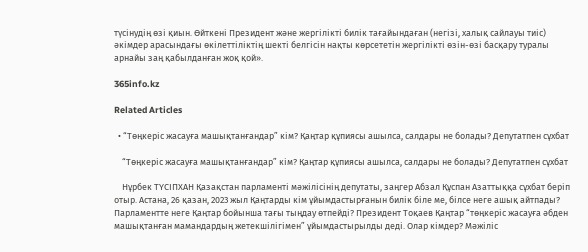түсінудің өзі қиын. Өйткені Президент және жергілікті билік тағайындаған (негізі, халық сайлауы тиіс) әкімдер арасындағы өкілеттіліктің шекті белгісін нақты көрсететін жергілікті өзін-өзі басқару туралы арнайы заң қабылданған жоқ қой».

365info.kz

Related Articles

  • “Төңкеріс жасауға машықтанғандар” кім? Қаңтар құпиясы ашылса, салдары не болады? Депутатпен сұхбат

    “Төңкеріс жасауға машықтанғандар” кім? Қаңтар құпиясы ашылса, салдары не болады? Депутатпен сұхбат

    Нұрбек ТҮСІПХАН Қазақстан парламенті мәжілісінің депутаты, заңгер Абзал Құспан Азаттыққа сұхбат беріп отыр. Астана, 26 қазан, 2023 жыл Қаңтарды кім ұйымдастырғанын билік біле ме, білсе неге ашық айтпады? Парламентте неге Қаңтар бойынша тағы тыңдау өтпейді? Президент Тоқаев Қаңтар “төңкеріс жасауға әбден машықтанған мамандардың жетекшілігімен” ұйымдастырылды деді. Олар кімдер? Мәжіліс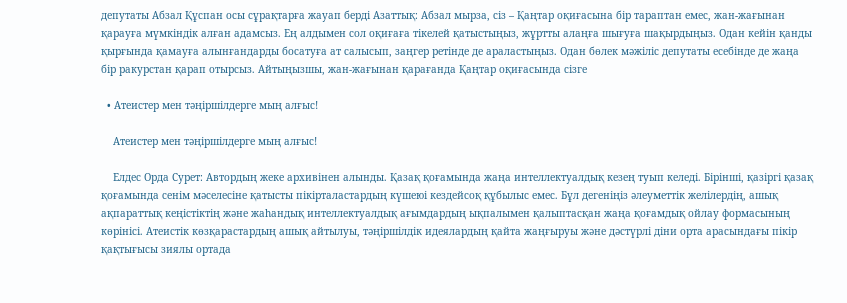депутаты Абзал Құспан осы сұрақтарға жауап берді Азаттық: Абзал мырза, сіз – Қаңтар оқиғасына бір тараптан емес, жан-жағынан қарауға мүмкіндік алған адамсыз. Ең алдымен сол оқиғаға тікелей қатыстыңыз, жұртты алаңға шығуға шақырдыңыз. Одан кейін қанды қырғында қамауға алынғандарды босатуға ат салысып, заңгер ретінде де араластыңыз. Одан бөлек мәжіліс депутаты есебінде де жаңа бір ракурстан қарап отырсыз. Айтыңызшы, жан-жағынан қарағанда Қаңтар оқиғасында сізге

  • Атеистер мен тәңіршілдерге мың алғыс!

    Атеистер мен тәңіршілдерге мың алғыс!

    Елдес Орда Сурет: Автордың жеке архивінен алынды. Қазақ қоғамында жаңа интеллектуалдық кезең туып келеді. Бірінші, қазіргі қазақ қоғамында сенім мәселесіне қатысты пікірталастардың күшеюі кездейсоқ құбылыс емес. Бұл дегеніңіз әлеуметтік желілердің, ашық ақпараттық кеңістіктің және жаһандық интеллектуалдық ағымдардың ықпалымен қалыптасқан жаңа қоғамдық ойлау формасының көрінісі. Атеистік көзқарастардың ашық айтылуы, тәңіршілдік идеялардың қайта жаңғыруы және дәстүрлі діни орта арасындағы пікір қақтығысы зиялы ортада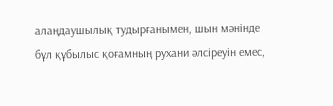алаңдаушылық тудырғанымен, шын мәнінде бұл құбылыс қоғамның рухани әлсіреуін емес,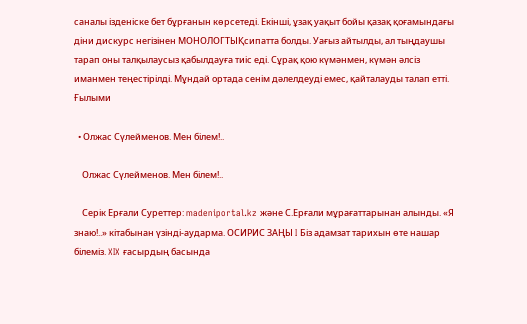саналы ізденіске бет бұрғанын көрсетеді. Екінші, ұзақ уақыт бойы қазақ қоғамындағы діни дискурс негізінен МОНОЛОГТЫҚсипатта болды. Уағыз айтылды, ал тыңдаушы тарап оны талқылаусыз қабылдауға тиіс еді. Сұрақ қою күмәнмен, күмән әлсіз иманмен теңестірілді. Мұндай ортада сенім дәлелдеуді емес, қайталауды талап етті. Ғылыми

  • Олжас Сүлейменов. Мен білем!..

    Олжас Сүлейменов. Мен білем!..

    Серік Ерғали Суреттер: madeniportal.kz және С.Ерғали мұрағаттарынан алынды. «Я знаю!..» кітабынан үзінді-аударма. ОСИРИС ЗАҢЫ I Біз адамзат тарихын өте нашар білеміз. XIX ғасырдың басында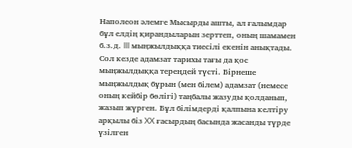Наполеон әлемге Мысырды ашты, ал ғалымдар бұл елдің қирандыларын зерттеп, оның шамамен б.з.д. III мыңжылдыққа тиесілі екенін анықтады. Сол кезде адамзат тарихы тағы да қос мыңжылдыққа тереңдей түсті. Бірнеше мыңжылдық бұрын (мен білем) адамзат (немесе оның кейбір бөлігі) таңбалы жазуды қолданып, жазып жүрген. Бұл білімдерді қалпына келтіру арқылы біз XX ғасырдың басында жасанды түрде үзілген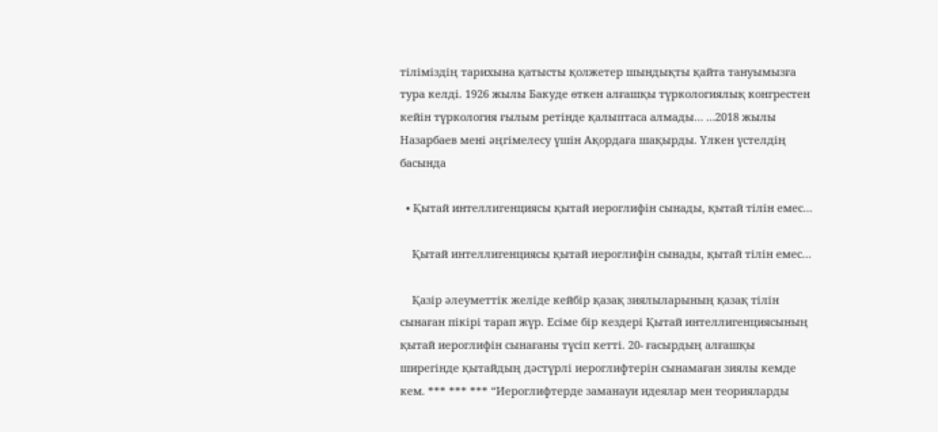тіліміздің тарихына қатысты қолжетер шындықты қайта тануымызға тура келді. 1926 жылы Бакуде өткен алғашқы түркологиялық конгрестен кейін түркология ғылым ретінде қалыптаса алмады… …2018 жылы Назарбаев мені әңгімелесу үшін Ақордаға шақырды. Үлкен үстелдің басында

  • Қытай интеллигенциясы қытай иероглифін сынады, қытай тілін емес…

    Қытай интеллигенциясы қытай иероглифін сынады, қытай тілін емес…

    Қазір әлеуметтік желіде кейбір қазақ зиялыларының қазақ тілін сынаған пікірі тарап жүр. Есіме бір кездері Қытай интеллигенциясының қытай иероглифін сынағаны түсіп кетті. 20- ғасырдың алғашқы ширегінде қытайдың дәстүрлі иероглифтерін сынамаған зиялы кемде кем. *** *** *** “Иероглифтерде заманауи идеялар мен теорияларды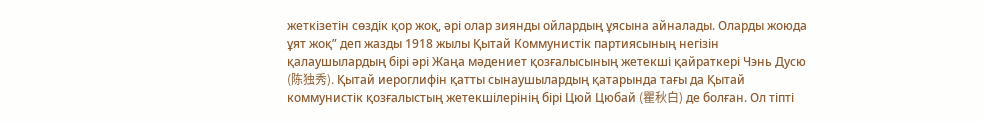жеткізетін сөздік қор жоқ, әрі олар зиянды ойлардың ұясына айналады. Оларды жоюда ұят жоқ” деп жазды 1918 жылы Қытай Коммунистік партиясының негізін қалаушылардың бірі әрі Жаңа мәдениет қозғалысының жетекші қайраткері Чэнь Дусю (陈独秀). Қытай иероглифін қатты сынаушылардың қатарында тағы да Қытай коммунистік қозғалыстың жетекшілерінің бірі Цюй Цюбай (瞿秋白) де болған. Ол тіпті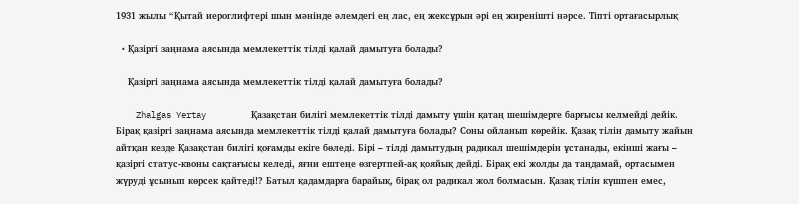1931 жылы “Қытай иероглифтері шын мәнінде әлемдегі ең лас, ең жексұрын әрі ең жиренішті нәрсе. Тіпті ортағасырлық

  • Қазіргі заңнама аясында мемлекеттік тілді қалай дамытуға болады?

    Қазіргі заңнама аясында мемлекеттік тілді қалай дамытуға болады?

    Zhalgas Yertay         Қазақстан билігі мемлекеттік тілді дамыту үшін қатаң шешімдерге барғысы келмейді дейік. Бірақ қазіргі заңнама аясында мемлекеттік тілді қалай дамытуға болады? Соны ойланып көрейік. Қазақ тілін дамыту жайын айтқан кезде Қазақстан билігі қоғамды екіге бөледі. Бірі – тілді дамытудың радикал шешімдерін ұстанады, екінші жағы – қазіргі статус-квоны сақтағысы келеді, яғни ештеңе өзгертпей-ақ қояйық дейді. Бірақ екі жолды да таңдамай, ортасымен жүруді ұсынып көрсек қайтеді!? Батыл қадамдарға барайық, бірақ ол радикал жол болмасын. Қазақ тілін күшпен емес,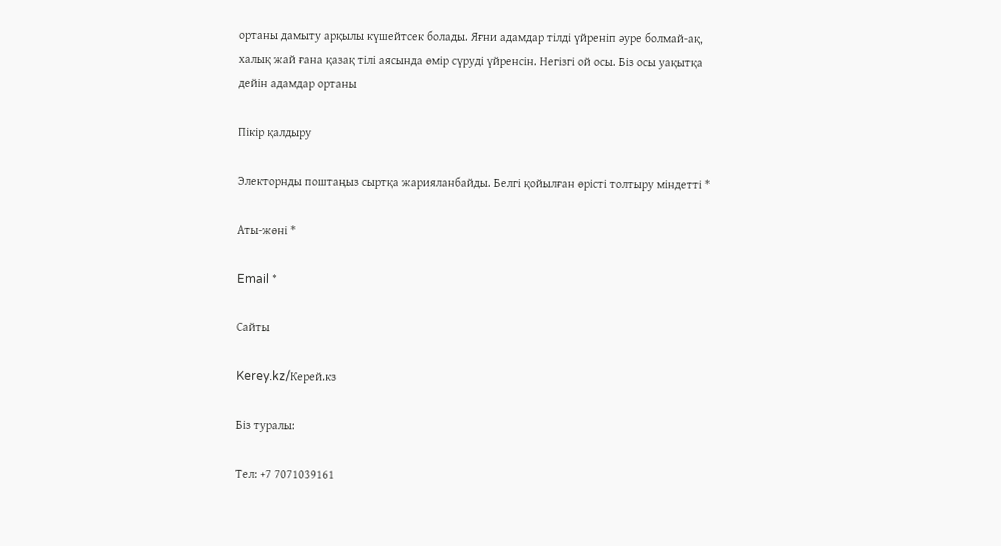ортаны дамыту арқылы күшейтсек болады. Яғни адамдар тілді үйреніп әуре болмай-ақ, халық жай ғана қазақ тілі аясында өмір сүруді үйренсін. Негізгі ой осы. Біз осы уақытқа дейін адамдар ортаны

Пікір қалдыру

Электорнды поштаңыз сыртқа жарияланбайды. Белгі қойылған өрісті толтыру міндетті *

Аты-жөні *

Email *

Сайты

Kerey.kz/Керей.кз

Біз туралы:

Тел: +7 7071039161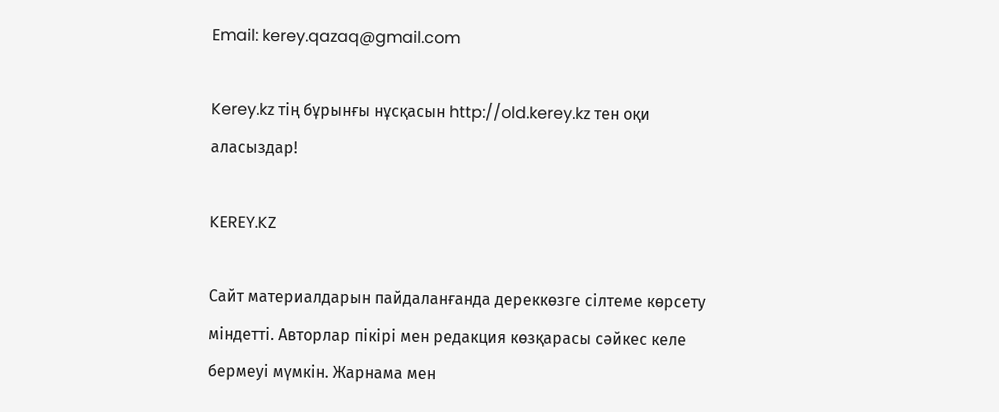Email: kerey.qazaq@gmail.com

Kerey.kz тің бұрынғы нұсқасын http://old.kerey.kz тен оқи аласыздар!

KEREY.KZ

Сайт материалдарын пайдаланғанда дереккөзге сілтеме көрсету міндетті. Авторлар пікірі мен редакция көзқарасы сәйкес келе бермеуі мүмкін. Жарнама мен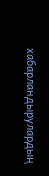хабарландырулардың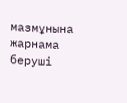мазмұнына жарнама беруші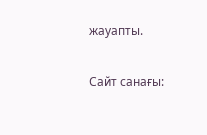жауапты.

Сайт санағы: